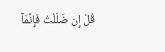قُلْ إِن ضَلَلْتُ فَإِنَّمَآ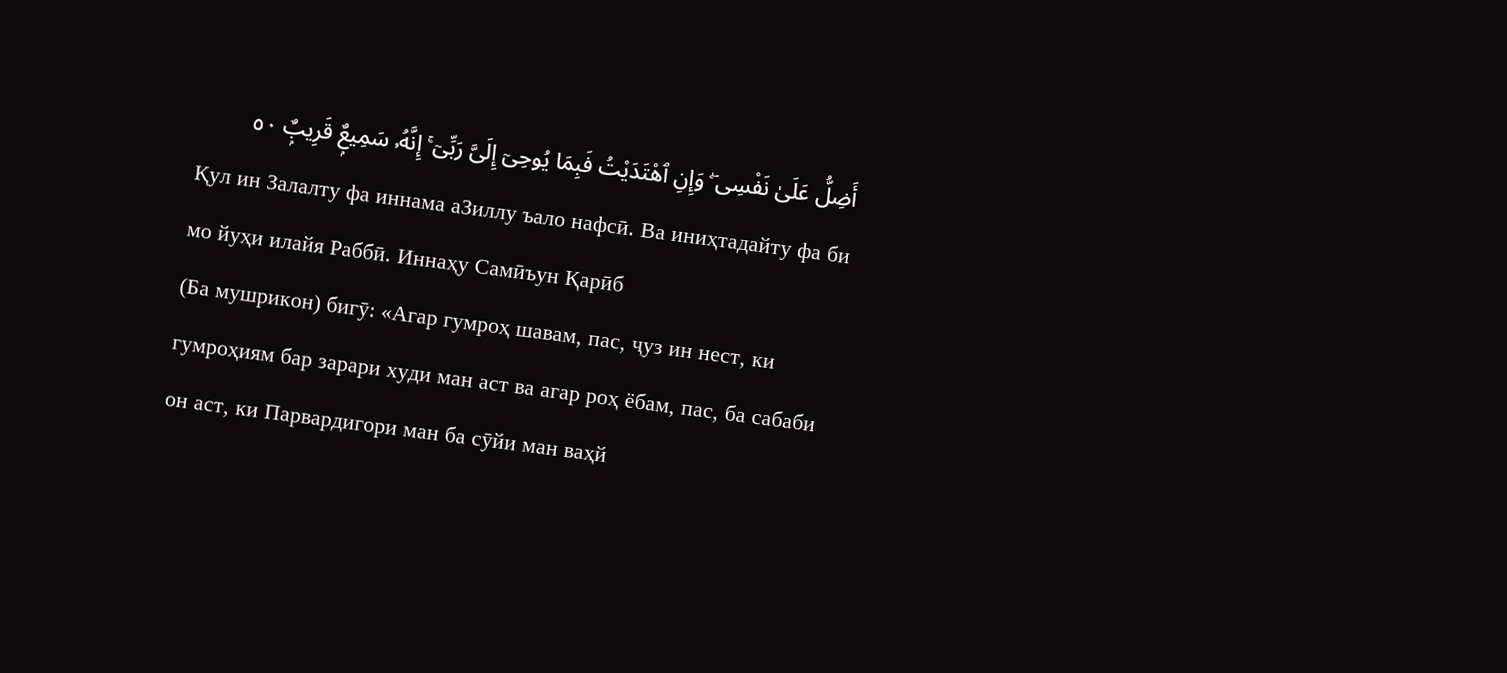أَضِلُّ عَلَىٰ نَفْسِى ۖ وَإِنِ ٱهْتَدَيْتُ فَبِمَا يُوحِىٓ إِلَىَّ رَبِّىٓ ۚ إِنَّهُۥ سَمِيعٌۭ قَرِيبٌۭ ٥٠
Қул ин Залалту фа иннама аЗиллу ъало нафсӣ. Ва иниҳтадайту фа би мо йуҳи илайя Раббӣ. Иннаҳу Самӣъун Қарӣб
(Ба мушрикон) бигӯ: «Агар гумроҳ шавам, пас, ҷуз ин нест, ки гумроҳиям бар зарари худи ман аст ва агар роҳ ёбам, пас, ба сабаби он аст, ки Парвардигори ман ба сӯйи ман ваҳй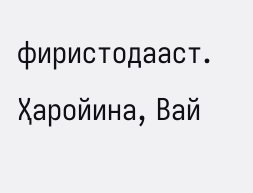фиристодааст. Ҳаройина, Вай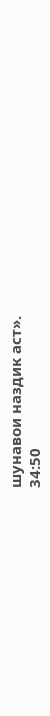шунавои наздик аст».
34:50